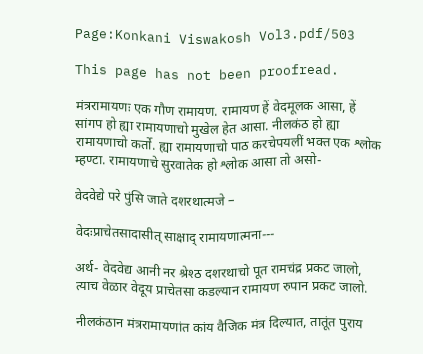Page:Konkani Viswakosh Vol3.pdf/503

This page has not been proofread.

मंत्ररामायणः एक गौण रामायण. रामायण हें वेदमूलक आसा, हें सांगप हो ह्या रामायणाचो मुखेल हेत आसा. नीलकंठ हो ह्या रामायणाचो कर्तो. ह्या रामायणाचो पाठ करचेपयलीं भक्त एक श्लोक म्हण्टा. रामायणाचे सुरवातेक हो श्लोक आसा तो असो-

वेदवेद्ये परे पुंसि जाते दशरथात्मजे –

वेदःप्राचेतसादासीत् साक्षाद् रामायणात्मना---

अर्थ- वेदवेद्य आनी नर श्रेश्ठ दशरथाचो पूत रामचंद्र प्रकट जालो, त्याच वेळार वेदूय प्राचेतसा कडल्यान रामायण रुपान प्रकट जालो.

नीलकंठान मंत्ररामायणांत कांय वैजिक मंत्र दिल्यात, तातूंत पुराय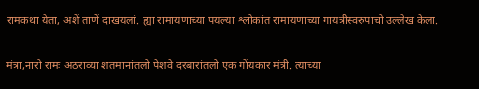रामकथा येता, अशें ताणें दाखयलां. ह्या रामायणाच्या पयल्या श्लोकांत रामायणाच्या गायत्रीस्वरुपाचो उल्लेख केला.

मंत्रा,नारो रामः अठराव्या शतमानांतलो पेशवे दरबारांतलो एक गोंयकार मंत्री. त्याच्या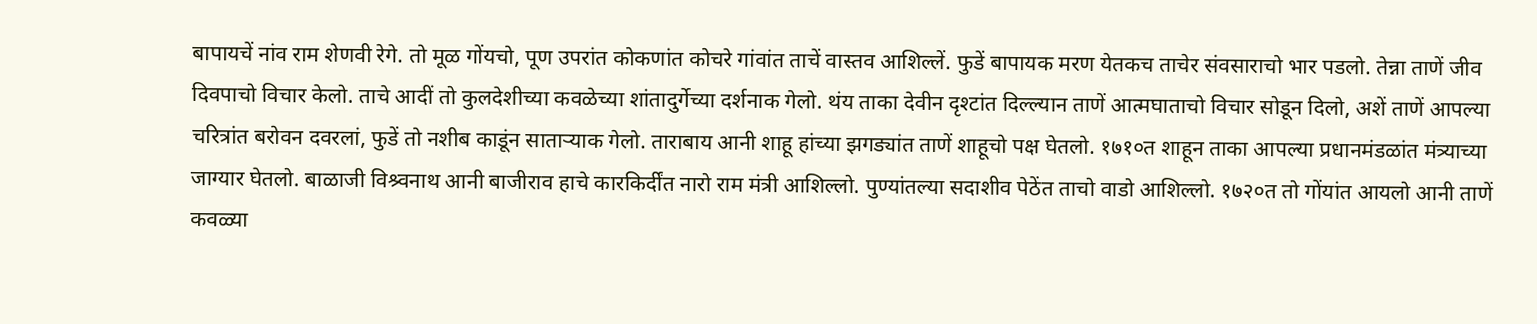बापायचें नांव राम शेणवी रेगे. तो मूळ गोंयचो, पूण उपरांत कोकणांत कोचरे गांवांत ताचें वास्तव आशिल्लें. फुडें बापायक मरण येतकच ताचेर संवसाराचो भार पडलो. तेन्ना ताणें जीव दिवपाचो विचार केलो. ताचे आदीं तो कुलदेशीच्या कवळेच्या शांतादुर्गेच्या दर्शनाक गेलो. थंय ताका देवीन दृश्टांत दिल्ल्यान ताणें आत्मघाताचो विचार सोडून दिलो, अशें ताणें आपल्या चरित्रांत बरोवन दवरलां, फुडें तो नशीब काडूंन साताऱ्याक गेलो. ताराबाय आनी शाहू हांच्या झगड्यांत ताणें शाहूचो पक्ष घेतलो. १७१०त शाहून ताका आपल्या प्रधानमंडळांत मंत्र्याच्या जाग्यार घेतलो. बाळाजी विश्र्वनाथ आनी बाजीराव हाचे कारकिर्दींत नारो राम मंत्री आशिल्लो. पुण्यांतल्या सदाशीव पेठेंत ताचो वाडो आशिल्लो. १७२०त तो गोंयांत आयलो आनी ताणें कवळ्या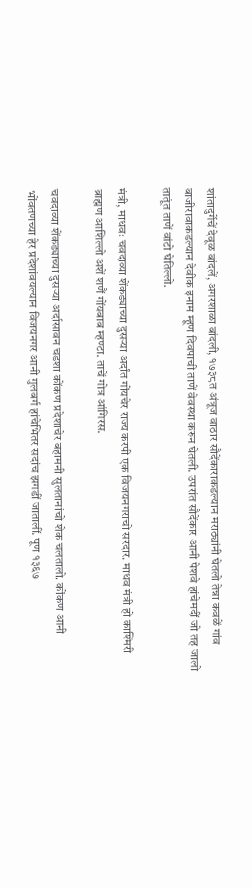शांतादुर्गेचें देवूळ बांदलें, अगरशाळा बांदली, १७३८त अंत्रूज वाठार सौदेंकाराकडल्यान मराठ्यांनी घेतलो तेन्ना कवळें गांव बाजीरावाकडल्यान देवीक इनाम म्हूण दिवपाची ताणें वेवस्था करुन घेतली. उपरांत सौदेंकार आनी पेशवे हांचेमदीं जो तह जालो तातूंत ताणें वांटो घेतिल्लो.

मंत्री, माधवः चवदाव्या शेंकड्याच्या दुसऱ्या अर्दांत गोंयचेर राज्य करपी एक विजयनगराचो सरदार. माधव मंत्री हो काश्मिरी ब्राह्मण आशिल्लो अशें शणैं गोंयबाब म्हण्टा. ताचें गोत्र आंगिरस.

चवदाव्या शेंकड्याच्या दुसऱ्या अर्दासावन चडशा कोंकण प्रदेशाचेर बहामनी सुलतानांचो शेक चलतालो. कोंकण आनी भोंवतणच्या हेर प्रदेशांवयल्यान विजयनगर आनी गुलबर्ग हांचेभितर सदांच झगडीं जातालीं. पूण १३६७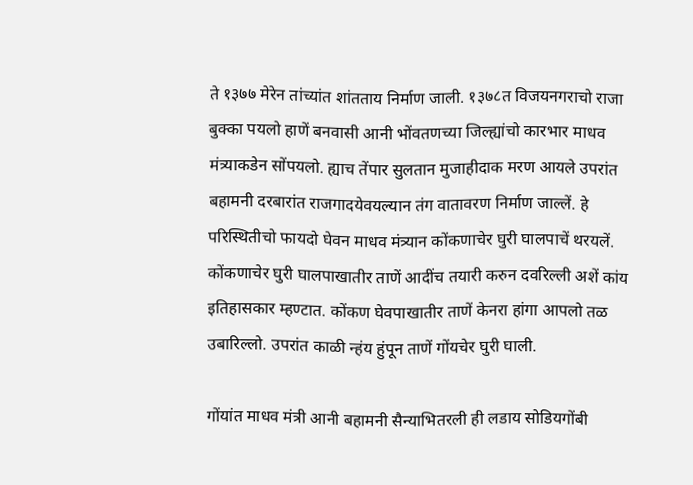ते १३७७ मेरेन तांच्यांत शांतताय निर्माण जाली. १३७८त विजयनगराचो राजा बुक्का पयलो हाणें बनवासी आनी भोंवतणच्या जिल्ह्यांचो कारभार माधव मंत्र्याकडेन सोंपयलो. ह्याच तेंपार सुलतान मुजाहीदाक मरण आयले उपरांत बहामनी दरबारांत राजगादयेवयल्यान तंग वातावरण निर्माण जाल्लें. हे परिस्थितीचो फायदो घेवन माधव मंत्र्यान कोंकणाचेर घुरी घालपाचें थरयलें. कोंकणाचेर घुरी घालपाखातीर ताणें आदींच तयारी करुन दवरिल्ली अशें कांय इतिहासकार म्हण्टात. कोंकण घेवपाखातीर ताणें केनरा हांगा आपलो तळ उबारिल्लो. उपरांत काळी न्हंय हुंपून ताणें गोंयचेर घुरी घाली.

गोंयांत माधव मंत्री आनी बहामनी सैन्याभितरली ही लडाय सोडियगोंबी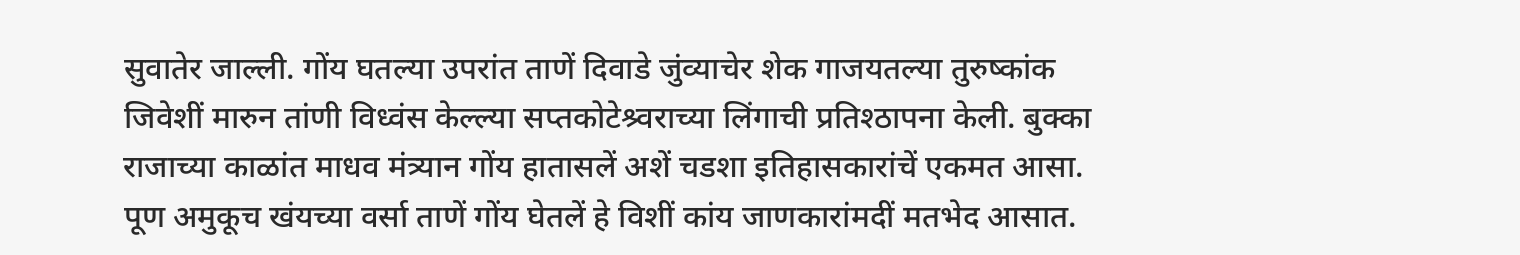सुवातेर जाल्ली. गोंय घतल्या उपरांत ताणें दिवाडे जुंव्याचेर शेक गाजयतल्या तुरुष्कांक जिवेशीं मारुन तांणी विध्वंस केल्ल्या सप्तकोटेश्र्वराच्या लिंगाची प्रतिश्ठापना केली. बुक्का राजाच्या काळांत माधव मंत्र्यान गोंय हातासलें अशें चडशा इतिहासकारांचें एकमत आसा. पूण अमुकूच खंयच्या वर्सा ताणें गोंय घेतलें हे विशीं कांय जाणकारांमदीं मतभेद आसात.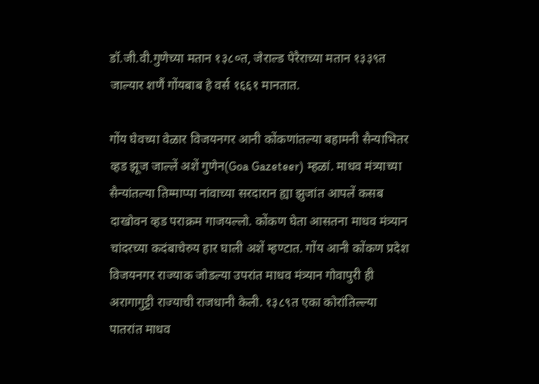डॉ.जी.वी.गुणेच्या मतान १३८०त, जेराल्ड पेरैराच्या मतान १३३९त जाल्यार शणैं गोंयबाब हे वर्स १६६१ मानतात.

गोंय घेवच्या वेळार विजयनगर आनी कोंकणांतल्या बहामनी सैन्याभितर व्हड झूज जाल्लें अशें गुणेन(Goa Gazeteer) म्हळां. माधव मंत्र्याच्या सैन्यांतल्या तिम्माप्पा नांवाच्या सरदारान ह्या झुजांत आपलें कसब दाखोवन व्हड पराक्रम गाजयल्लो. कोंकण घेता आसतना माधव मंत्र्यान चांदरच्या कदंबाचेरुय हार घाली अशें म्हण्टात. गोंय आनी कोंकण प्रदेश विजयनगर राज्याक जोडल्या उपरांत माधव मंत्र्यान गोवापुरी ही अरागागुट्टी राज्याची राजधानी केली. १३८९त एका कोरांतिल्ल्या पातरांत माधव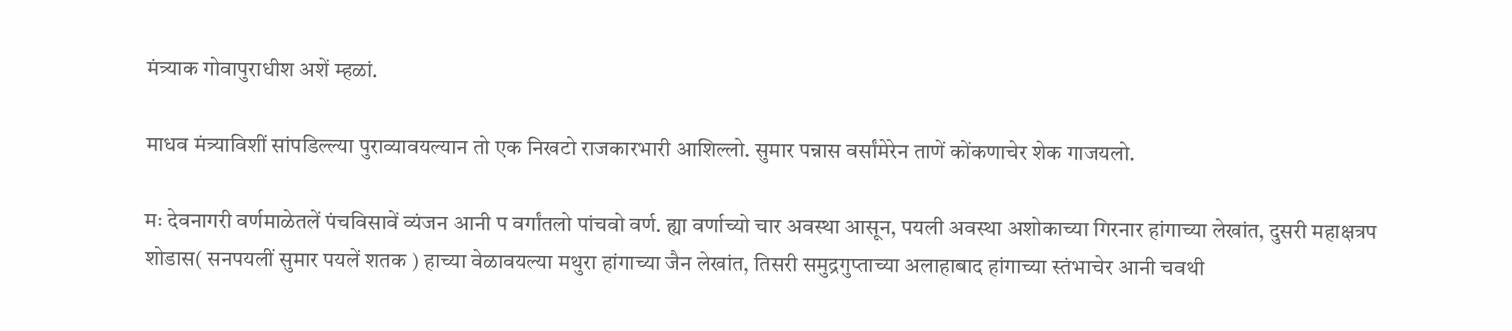मंत्र्याक गोवापुराधीश अशें म्हळां.

माधव मंत्र्याविशीं सांपडिल्ल्या पुराव्यावयल्यान तो एक निखटो राजकारभारी आशिल्लो. सुमार पन्नास वर्सांमेरेन ताणें कोंकणाचेर शेक गाजयलो.

मः देवनागरी वर्णमाळेतलें पंचविसावें व्यंजन आनी प वर्गांतलो पांचवो वर्ण. ह्या वर्णाच्यो चार अवस्था आसून, पयली अवस्था अशोकाच्या गिरनार हांगाच्या लेखांत, दुसरी महाक्षत्रप शोडास( सनपयलीं सुमार पयलें शतक ) हाच्या वेळावयल्या मथुरा हांगाच्या जैन लेखांत, तिसरी समुद्रगुप्ताच्या अलाहाबाद हांगाच्या स्तंभाचेर आनी चवथी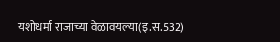यशोधर्मा राजाच्या वेळावयल्या(इ.स.532)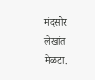मंदसोर लेखांत मेळटा.